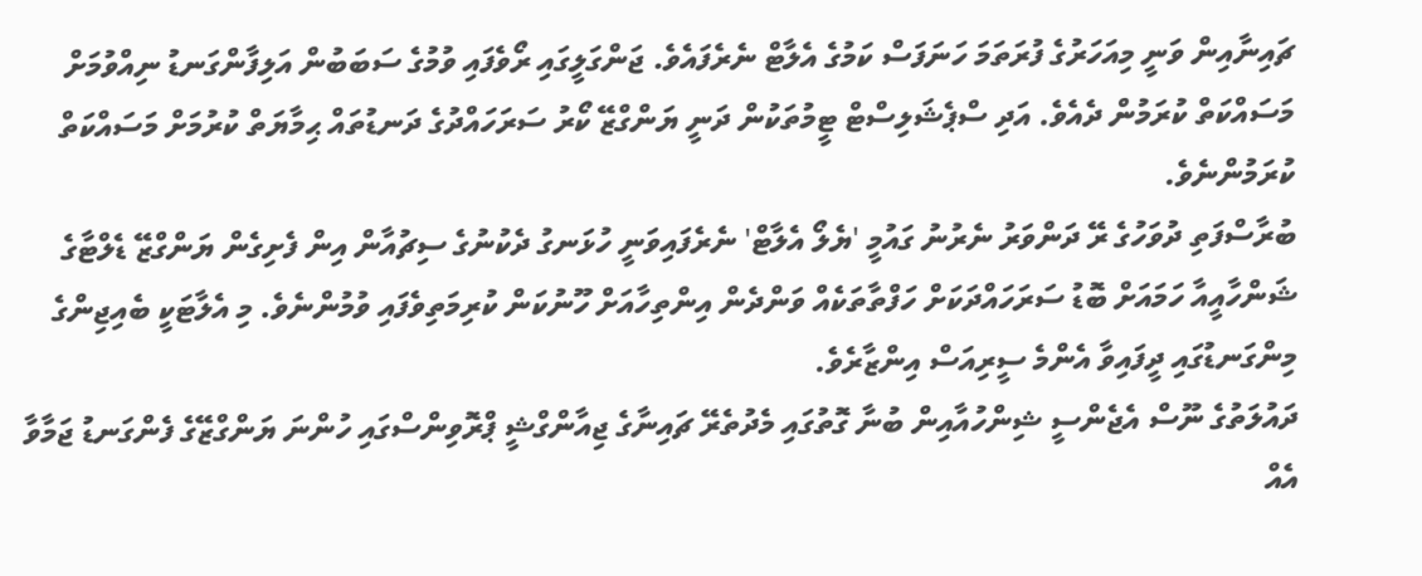ޗައިނާއިން ވަނީ މިއަހަރުގެ ފުރަތަމަ ހަނަފަސް ކަމުގެ އެލާޓް ނެރެފައެވެ. ޖަންގަލީގައި ރޯވެފައި ވުމުގެ ސަބަބުން އަލިފާންގަނޑު ނިއްވުމަށް މަސައްކަތް ކުރަމުން ދެއެވެ. އަދި ސްޕެޝަލިސްޓް ޓީމުތަކުން ދަނީ ޔަންގްޒޭ ކޯރު ސަރަހައްދުގެ ދަނޑުތައް ޙިމާޔަތް ކުރުމަށް މަސައްކަތް ކުރަމުންނެވެ.
ބުރާސްފަތި ދުވަހުގެ ރޭ ދަންވަރު ނެރުނު ގައުމީ 'ޔެލޯ އެލާޓް' ނެރެފައިވަނީ ހުޅަނގު ދެކުނުގެ ސިޗުއާން އިން ފެށިގެން ޔަންގްޒޭ ޑެލްޓާގެ ޝަންހާއީއާ ހަމައަށް ބޮޑު ސަރަހައްދަކަށް ހަފްތާތަކެއް ވަންދެން އިންތިހާއަށް ހޫނުކަން ކުރިމަތިވެފައި ވުމުންނެވެ. މި އެލާޓަކީ ބެއިޖިންގެ މިންގަނޑުގައި ދީފައިވާ އެންމެ ސީރިއަސް އިންޒާރެވެ.
ދައުލަތުގެ ނޫސް އެޖެންސީ ޝިންހުއާއިން ބުނާ ގޮތުގައި މެދުތެރޭ ޗައިނާގެ ޖިއާންގްޝީ ޕްރޮވިންސްގައި ހުންނަ ޔަންގްޒޭގެ ފެންގަނޑު ޖަމާވާ އެއް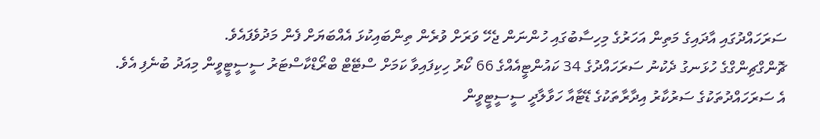ސަރަހައްދުގައި އާދައިގެ މަތިން އަހަރުގެ މިހިސާބުގައި ހުންނަން ޖެހޭ ވަރަށް ވުރެން ތިންބައިކުޅަ އެއްބަޔަށް ފެން މަދުވެފައެވެ.
ޗޮންގްޗިންގްގެ ހުޅަނގު ދެކުނު ސަރަހައްދުގެ 34 ކައުންޓީއެއްގެ 66 ކޯރު ހިކިފައިވާ ކަމަށް ސްޓޭޓް ބްރޯޑްކާސްޓަރު ސީސީޓީވީން މިއަދު ބުނެފި އެވެ.
އެ ސަރަހައްދުތަކުގެ ސަރުކާރު އިދާރާތަކުގެ ޑޭޓާއާ ހަވާލާދީ ސީސީޓީވީން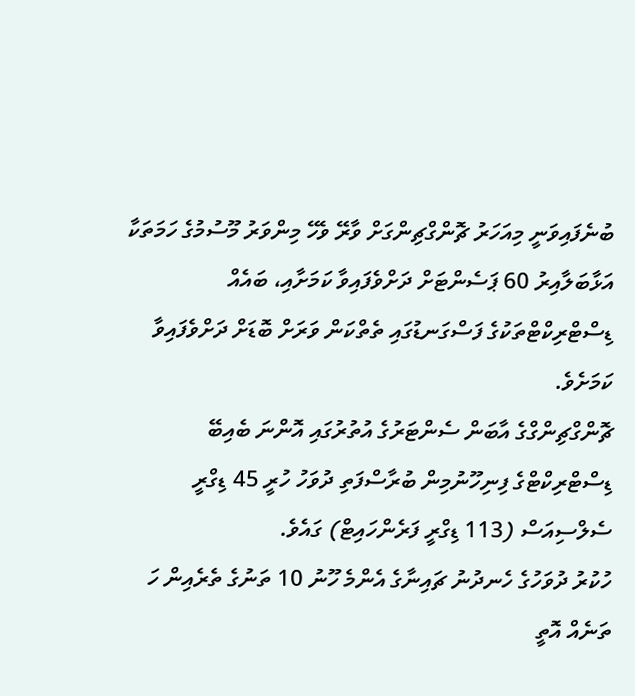ބުނެފައިވަނީ މިއަހަރު ޗޮންގްޗިންގަށް ވާރޭ ވެހޭ މިންވަރު މޫސުމުގެ ހަމަތަކާ އަޅާބަލާއިރު 60 ޕަސެންޓަށް ދަށްވެފައިވާ ކަމަށާއި، ބައެއް ޑިސްޓްރިކްޓްތަކުގެ ފަސްގަނޑުގައި ތެތްކަން ވަރަށް ބޮޑަށް ދަށްވެފައިވާ ކަމަށެވެ.
ޗޮންގްޗިންގްގެ އާބަން ސެންޓަރުގެ އުތުރުގައި އޮންނަ ބެއިބޭ ޑިސްޓްރިކްޓްގެ ފިނިހޫނުމިން ބުރާސްފަތި ދުވަހު ހުރީ 45 ޑިގްރީ ސެލްސިއަސް (113 ޑިގްރީ ފަރެންހައިޓް) ގައެވެ.
ހުކުރު ދުވަހުގެ ހެނދުނު ޗައިނާގެ އެންމެ ހޫނު 10 ތަނުގެ ތެރެއިން ހަ ތަނެއް އޮތީ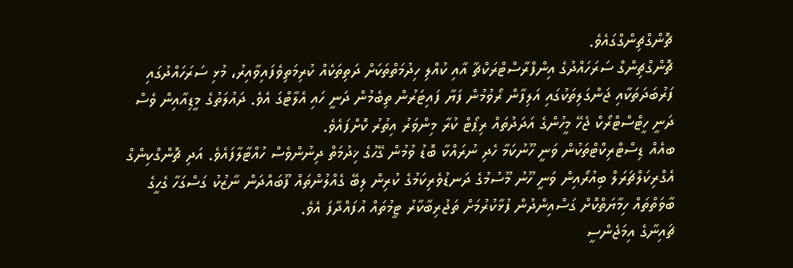ޗޮންގްޗިންގްގައެވެ.
ޗޮންގްޗިންގް ސަރަހައްދުގެ އިންފްރާސްޓްރަކްޗާ އާއި ކުއްލި ހިދުމަތްތަކަށް ދަތިތަކެއް ކުރިމަތިވެފައިވާއިރު، މުޅި ސަރަހައްދުގައި ފަރުބަދަތަކާއި ޖަންގަލިތަކުގައި އަލިފާން ރޯވުމުން ފަޔާ ފައިޓަރުން ތިބެމުން ދަނީ ހައި އެލާޓްގަ އެވެ. ދައުލަތުގެ މީޑިއާއިން ވެސް ދަނީ ހީޓްސްޓްރޯކް ޖެހޭ މީހުންގެ އަދަދުތައް ރިޕޯޓް ކުރާ މިންވަރު އިތުރު ކޮށްފައެވެ.
ބއެއް ޑިސްޓްރިކްޓްތަކުން ވަނީ ހޫނުކަމާ ހެދި ނުރައްކާ ބޮޑު ވުމުން ގޭހުގެ ޚިދުމަތް ދިނުންވެސް ހުއްޓާލާފައެވެ. އަދި ޗޮންގްކިންގް އެގްރިކަލްޗަރަލް ބިއުރޯއިން ވަނީ ހޫނު މޫސުމުގެ ދަނޑުވެރިކަމުގެ ކުރިން ލިބޭ ގެއްލުންތައް ފޫބައްދަން ނާޒުކު ގަސްގަހާ ގެހީގެ ބާވަތްތައް ހިމާޔަތްކޮށް ގަސްއިންދުން ފުޅާކުރުމަށް ތަޖުރިބާކާރު ޓީމުތައް އުފައްދާފަ އެވެ.
ޗައިނާގެ އިމަޖެންސީ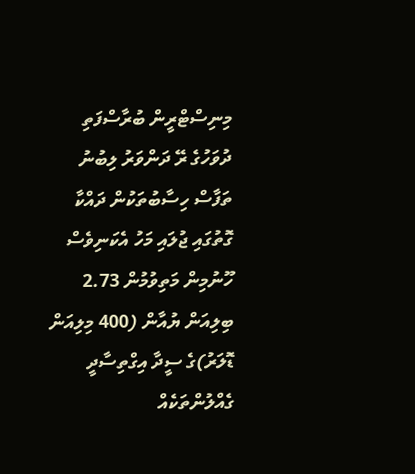މިނިސްޓްރީން ބުރާސްފަތި ދުވަހުގެ ރޭ ދަންވަރު ލިބުނު ތަފާސް ހިސާބުތަކުން ދައްކާ ގޮތުގައި ޖުލައި މަހު އެކަނިވެސް ހޫނުމިން މަތިވުމުން 2.73 ބިލިއަން ޔުއާން (400 މިލިއަން ޑޮލަރު)ގެ ސީދާ އިގްތިސާދީ ގެއްލުންތަކެއް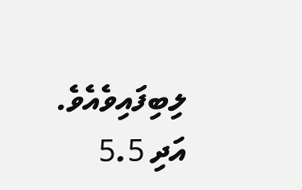ލިބިފައިވެއެވެ. އަދި 5.5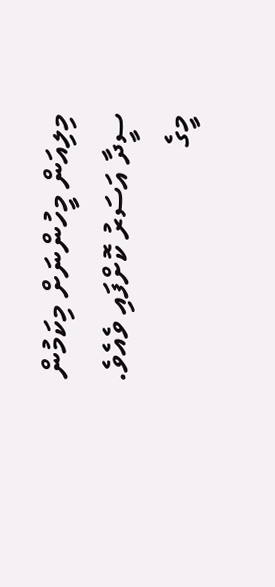މިލިއަން މީހުންނަށް މިކަމުން ސީދާ އަސަރު ކޮށްފައި ވެއެވެ.
މީގެ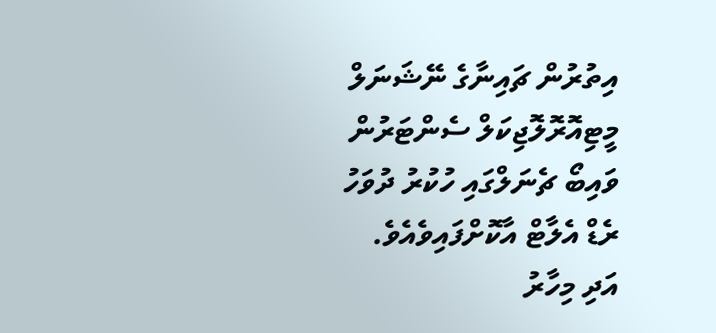އިތުރުން ޗައިނާގެ ނޭޝަނަލް މީޓިއޮރޮލޮޖިކަލް ސެންޓަރުން ވައިބޯ ޗެނަލްގައި ހުކުރު ދުވަހު ރެޑް އެލާޓް އާކޮށްފައިވެއެވެ. އަދި މިހާރު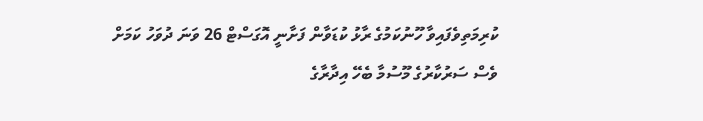ކުރިމަތިވެފައިވާ ހޫނުކަމުގެ ރާޅު ކުޑަވާން ފަށާނީ އޮގަސްޓް 26 ވަނަ ދުވަހު ކަމަށް ވެސް ސަރުކާރުގެ މޫސުމާ ބެހޭ އިދާރާގެ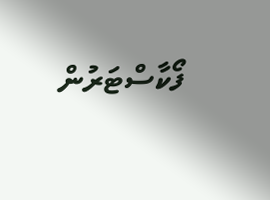ފޯކާސްޓަރުން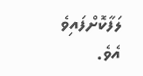ލަފާކޮށްފައިވެ އެވެ.